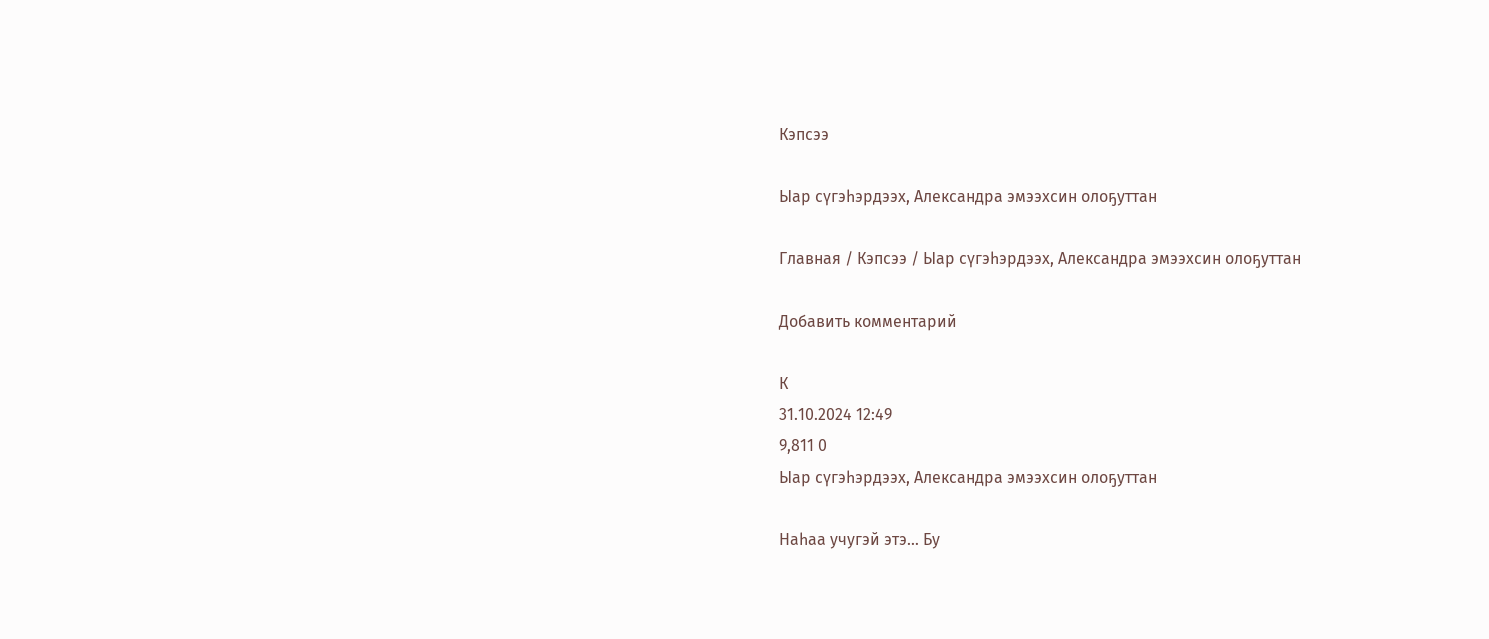Кэпсээ

Ыар сүгэһэрдээх, Александра эмээхсин олоҕуттан

Главная / Кэпсээ / Ыар сүгэһэрдээх, Александра эмээхсин олоҕуттан

Добавить комментарий

К
31.10.2024 12:49
9,811 0
Ыар сүгэһэрдээх, Александра эмээхсин олоҕуттан

Наһаа учугэй этэ… Бу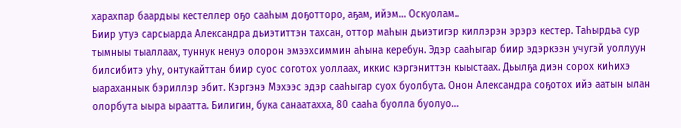харахпар баардыы кестеллер оҕо сааһым доҕотторо, аҕам, ийэм… Оскуолам..
Биир утуэ сарсыарда Александра дьиэтиттэн тахсан, оттор маһын дьиэтигэр киллэрэн эрэрэ кестер. Таһырдьа сур тымныы тыаллаах, туннук ненуэ олорон эмээхсиммин аһына керебун. Эдэр сааһыгар биир эдэркээн учугэй уоллуун билсибитэ уһу, онтукайттан биир суос соготох уоллаах, иккис кэргэниттэн кыыстаах. Дьылҕа диэн сорох киһихэ ыараханнык бэриллэр эбит. Кэргэнэ Мэхээс эдэр сааһыгар суох буолбута. Онон Александра соҕотох ийэ аатын ылан олорбута ыыра ыраатта. Билигин, бука санаатахха, 80 сааһа буолла буолуо…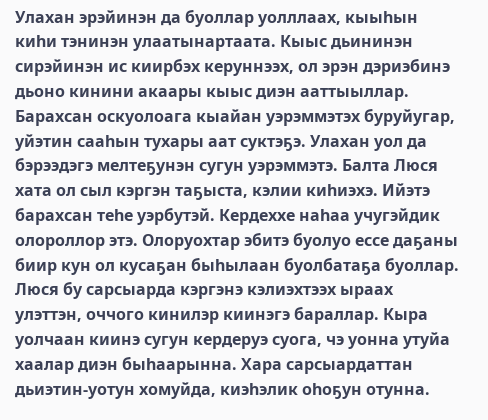Улахан эрэйинэн да буоллар уолллаах, кыыһын киһи тэнинэн улаатынартаата. Кыыс дьининэн сирэйинэн ис киирбэх керуннээх, ол эрэн дэриэбинэ дьоно кинини акаары кыыс диэн ааттыыллар. Барахсан оскуолоага кыайан уэрэммэтэх буруйугар, уйэтин сааһын тухары аат суктэҕэ. Улахан уол да бэрээдэгэ мелтеҕунэн сугун уэрэммэтэ. Балта Люся хата ол сыл кэргэн таҕыста, кэлии киһиэхэ. Ийэтэ барахсан теһе уэрбутэй. Кердеххе наһаа учугэйдик олороллор этэ. Олоруохтар эбитэ буолуо ессе даҕаны биир кун ол кусаҕан быһылаан буолбатаҕа буоллар.
Люся бу сарсыарда кэргэнэ кэлиэхтээх ыраах улэттэн, оччого кинилэр киинэгэ бараллар. Кыра уолчаан киинэ сугун кердеруэ суога, чэ уонна утуйа хаалар диэн быһаарынна. Хара сарсыардаттан дьиэтин-уотун хомуйда, киэһэлик оһоҕун отунна.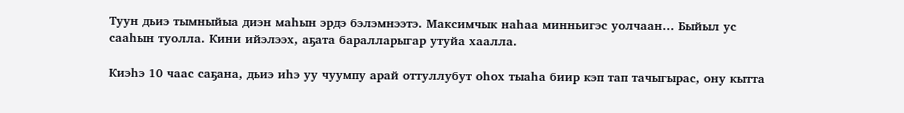Туун дьиэ тымныйыа диэн маһын эрдэ бэлэмнээтэ. Максимчык наһаа минньигэс уолчаан… Быйыл ус сааһын туолла. Кини ийэлээх, аҕата баралларыгар утуйа хаалла.

Киэһэ 10 чаас саҕана, дьиэ иһэ уу чуумпу арай оттуллубут оһох тыаһа биир кэп тап тачыгырас, ону кытта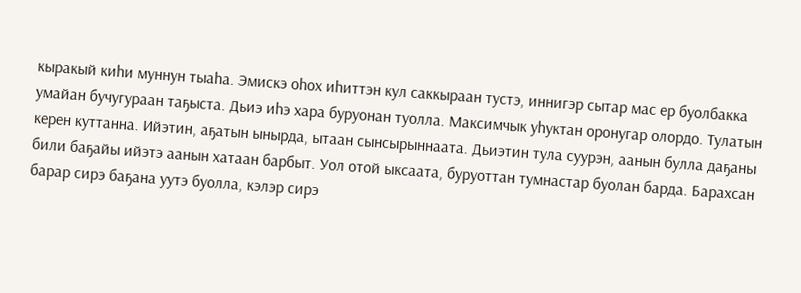кыракый киһи муннун тыаһа. Эмискэ оһох иһиттэн кул саккыраан тустэ, иннигэр сытар мас ер буолбакка умайан бучугураан таҕыста. Дьиэ иһэ хара буруонан туолла. Максимчык уһуктан оронугар олордо. Тулатын керен куттанна. Ийэтин, аҕатын ынырда, ытаан сынсырыннаата. Дьиэтин тула суурэн, аанын булла даҕаны били баҕайы ийэтэ аанын хатаан барбыт. Уол отой ыксаата, буруоттан тумнастар буолан барда. Барахсан барар сирэ баҕана уутэ буолла, кэлэр сирэ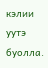кэлии уутэ буолла.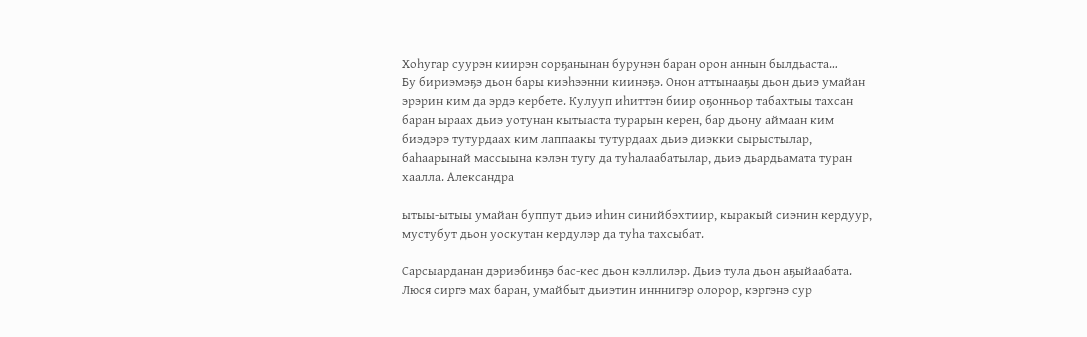Хоһугар суурэн киирэн сорҕанынан бурунэн баран орон аннын былдьаста…
Бу бириэмэҕэ дьон бары киэһээнни киинэҕэ. Онон аттынааҕы дьон дьиэ умайан эрэрин ким да эрдэ кербете. Кулууп иһиттэн биир оҕонньор табахтыы тахсан баран ыраах дьиэ уотунан кытыаста турарын керен, бар дьону аймаан ким биэдэрэ тутурдаах ким лаппаакы тутурдаах дьиэ диэкки сырыстылар, баһаарынай массыына кэлэн тугу да туһалаабатылар, дьиэ дьардьамата туран хаалла. Александра

ытыы-ытыы умайан буппут дьиэ иһин синийбэхтиир, кыракый сиэнин кердуур, мустубут дьон уоскутан кердулэр да туһа тахсыбат.

Сарсыарданан дэриэбинҕэ бас-кес дьон кэллилэр. Дьиэ тула дьон аҕыйаабата. Люся сиргэ мах баран, умайбыт дьиэтин инннигэр олорор, кэргэнэ сур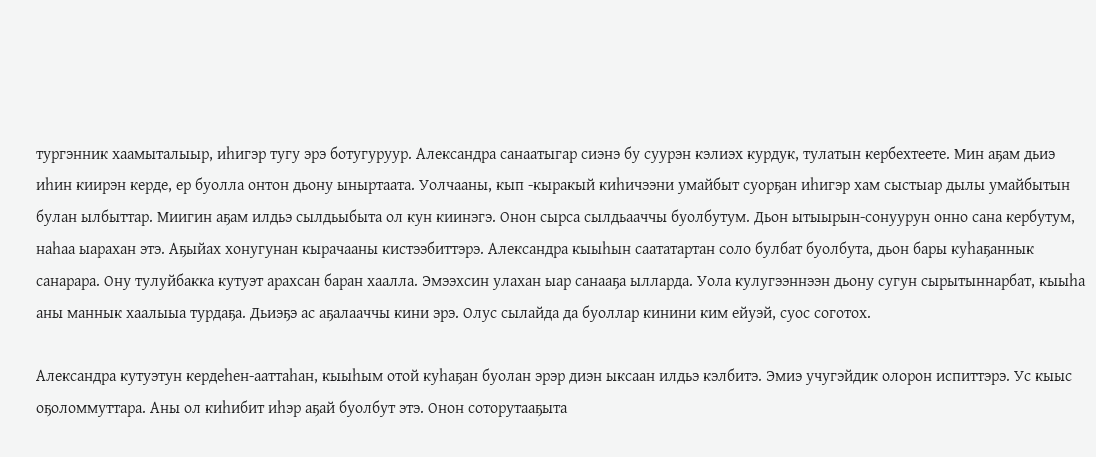тургэнник хаамыталыыр, иһигэр тугу эрэ ботугуруур. Александра санаатыгар сиэнэ бу суурэн кэлиэх курдук, тулатын кербехтеете. Мин аҕам дьиэ иһин киирэн керде, ер буолла онтон дьону ыныртаата. Уолчааны, кып -кыракый киһичээни умайбыт суорҕан иһигэр хам сыстыар дылы умайбытын булан ылбыттар. Миигин аҕам илдьэ сылдьыбыта ол кун киинэгэ. Онон сырса сылдьааччы буолбутум. Дьон ытыырын-сонуурун онно сана кербутум, наһаа ыарахан этэ. Аҕыйах хонугунан кырачааны кистээбиттэрэ. Александра кыыһын саататартан соло булбат буолбута, дьон бары куһаҕаннык санарара. Ону тулуйбакка кутуэт арахсан баран хаалла. Эмээхсин улахан ыар санааҕа ылларда. Уола кулугээннээн дьону сугун сырытыннарбат, кыыһа аны маннык хаалыыа турдаҕа. Дьиэҕэ ас аҕалааччы кини эрэ. Олус сылайда да буоллар кинини ким ейуэй, суос соготох.

Александра кутуэтун кердеһен-ааттаһан, кыыһым отой куһаҕан буолан эрэр диэн ыксаан илдьэ кэлбитэ. Эмиэ учугэйдик олорон испиттэрэ. Ус кыыс оҕоломмуттара. Аны ол киһибит иһэр аҕай буолбут этэ. Онон соторутааҕыта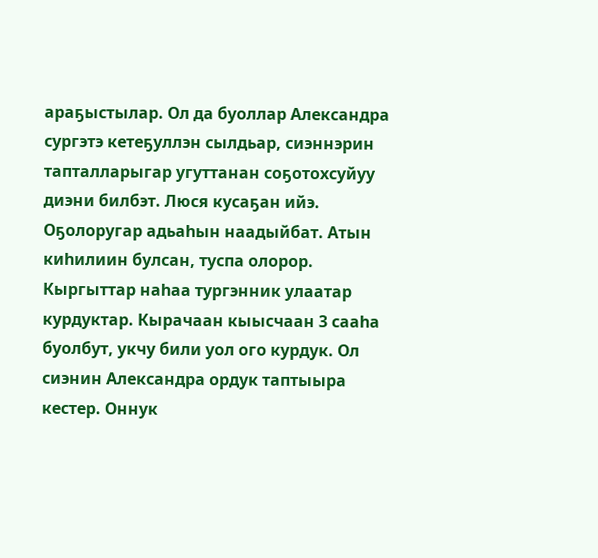араҕыстылар. Ол да буоллар Александра сургэтэ кетеҕуллэн сылдьар, сиэннэрин тапталларыгар угуттанан соҕотохсуйуу диэни билбэт. Люся кусаҕан ийэ. Оҕолоругар адьаһын наадыйбат. Атын киһилиин булсан, туспа олорор. Кыргыттар наһаа тургэнник улаатар курдуктар. Кырачаан кыысчаан 3 сааһа буолбут, укчу били уол ого курдук. Ол сиэнин Александра ордук таптыыра кестер. Оннук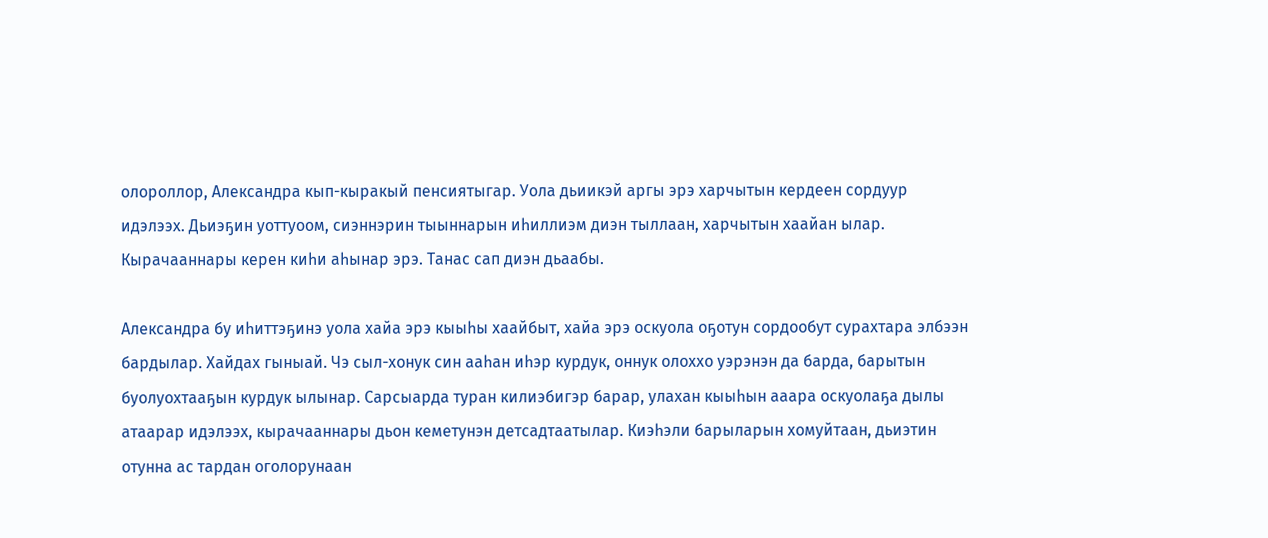олороллор, Александра кып-кыракый пенсиятыгар. Уола дьиикэй аргы эрэ харчытын кердеен сордуур идэлээх. Дьиэҕин уоттуоом, сиэннэрин тыыннарын иһиллиэм диэн тыллаан, харчытын хаайан ылар. Кырачааннары керен киһи аһынар эрэ. Танас сап диэн дьаабы.

Александра бу иһиттэҕинэ уола хайа эрэ кыыһы хаайбыт, хайа эрэ оскуола оҕотун сордообут сурахтара элбээн бардылар. Хайдах гыныай. Чэ сыл-хонук син ааһан иһэр курдук, оннук олоххо уэрэнэн да барда, барытын буолуохтааҕын курдук ылынар. Сарсыарда туран килиэбигэр барар, улахан кыыһын ааара оскуолаҕа дылы атаарар идэлээх, кырачааннары дьон кеметунэн детсадтаатылар. Киэһэли барыларын хомуйтаан, дьиэтин отунна ас тардан оголорунаан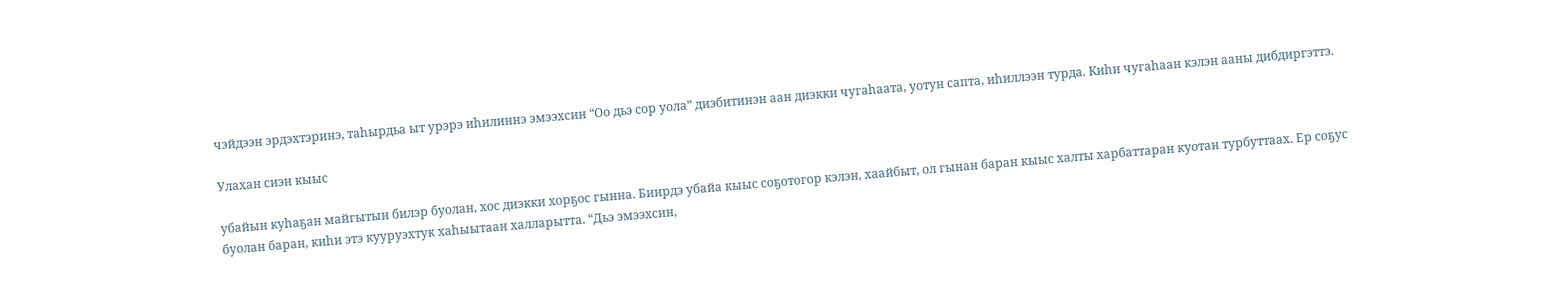чэйдээн эрдэхтэринэ, таһырдьа ыт урэрэ иһилиннэ эмээхсин “Оо дьэ сор уола” диэбитинэн аан диэкки чугаһаата, уотун сапта, иһиллээн турда. Киһи чугаһаан кэлэн ааны дибдиргэттэ.

Улахан сиэн кыыс

убайын куһаҕан майгытын билэр буолан, хос диэкки хорҕос гынна. Биирдэ убайа кыыс соҕотогор кэлэн, хаайбыт, ол гынан баран кыыс халты харбаттаран куотан турбуттаах. Ер соҕус буолан баран, киһи этэ кууруэхтук хаһыытаан халларытта. “Дьэ эмээхсин,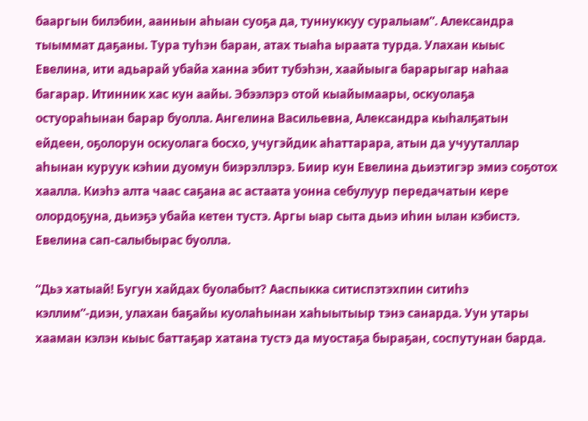бааргын билэбин, ааннын аһыан суоҕа да, туннуккуy суралыам”. Александра тыыммат даҕаны. Тура туһэн баран, атах тыаһа ыраата турда. Улахан кыыс Евелина, ити адьарай убайа ханна эбит тубэһэн, хаайыыга барарыгар наһаа багарар. Итинник хас кун аайы. Эбээлэрэ отой кыайымаары, оскуолаҕа остуораһынан барар буолла. Ангелина Васильевна, Александра кыһалҕатын ейдеен, оҕолорун оскуолага босхо, учугэйдик аһаттарара, атын да учууталлар аһынан куруук кэһии дуомун биэрэллэрэ. Биир кун Евелина дьиэтигэр эмиэ соҕотох хаалла. Киэһэ алта чаас саҕана ас астаата уонна себулуур передачатын кере олордоҕуна, дьиэҕэ убайа кетен тустэ. Аргы ыар сыта дьиэ иһин ылан кэбистэ. Евелина сап-салыбырас буолла.

“Дьэ хатыай! Бугун хайдах буолабыт? Ааспыкка ситиспэтэхпин ситиһэ кэллим”-диэн, улахан баҕайы куолаһынан хаһыытыыр тэнэ санарда. Уун утары хааман кэлэн кыыс баттаҕар хатана тустэ да муостаҕа быраҕан, соспутунан барда.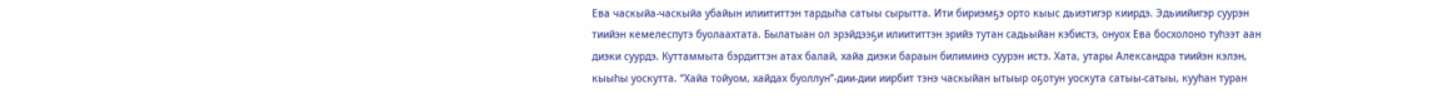Ева часкыйа-часкыйа убайын илиититтэн тардыһа сатыы сырытта. Ити бириэмҕэ орто кыыс дьиэтигэр киирдэ. Эдьиийигэр суурэн тиийэн кемелеспутэ буолаахтата. Былатыан ол эрэйдээҕи илиититтэн эрийэ тутан садьыйан кэбистэ, онуох Ева босхолоно туһээт аан диэки суурдэ. Куттаммыта бэрдиттэн атах балай, хайа диэки бараын билиминэ суурэн истэ. Хата, утары Александра тиийэн кэлэн, кыыһы уоскутта. “Хайа тойуом, хайдах буоллун”-дии-дии иирбит тэнэ часкыйан ытыыр оҕотун уоскута сатыы-сатыы, кууһан туран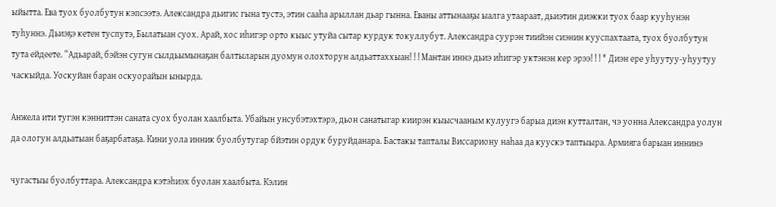ыйытта. Ева туох буолбутун кэпсээтэ. Александра дьигис гына тустэ, этин сааһа арыллан дьар гынна. Еваны аттынааҕы ыалга утаараат, дьиэтин диэкки туох баар кууһунэн туһуннэ. Дьиэҕэ кетен туспутэ, Былатыан суох. Арай, хос иһигэр орто кыыс утуйа сытар курдук токуллубут. Александра суурэн тиийэн сиэнин кууспахтаата, туох буолбутун тута ейдеете. “Адьарай, бэйэн сугун сылдьымынаҕан балтыларын дуомун олохторун алдьаттаххыан! ! ! Мантан иннэ дьиэ иһигэр уктэнэн кер эрээ! ! ! " Диэн ере уһуутуу-уһуутуу часкыйда. Уоскуйан баран оскуорайын ынырда.

Анжела ити тугэн кэнниттэн саната суох буолан хаалбыта. Убайын унсубэтэхтэрэ, дьон санатыгар киирэн кыысчааным кулуугэ барыа диэн кутталтан, чэ уонна Александра уолун да ологун алдьатыан баҕарбатаҕа. Кини уола инник буолбутугар бйэтин ордук буруйданара. Бастакы тапталы Виссариону наһаа да куускэ таптыыра. Армияга барыан иннинэ

чугастыы буолбуттара. Александра кэтэһиэх буолан хаалбыта. Кэлин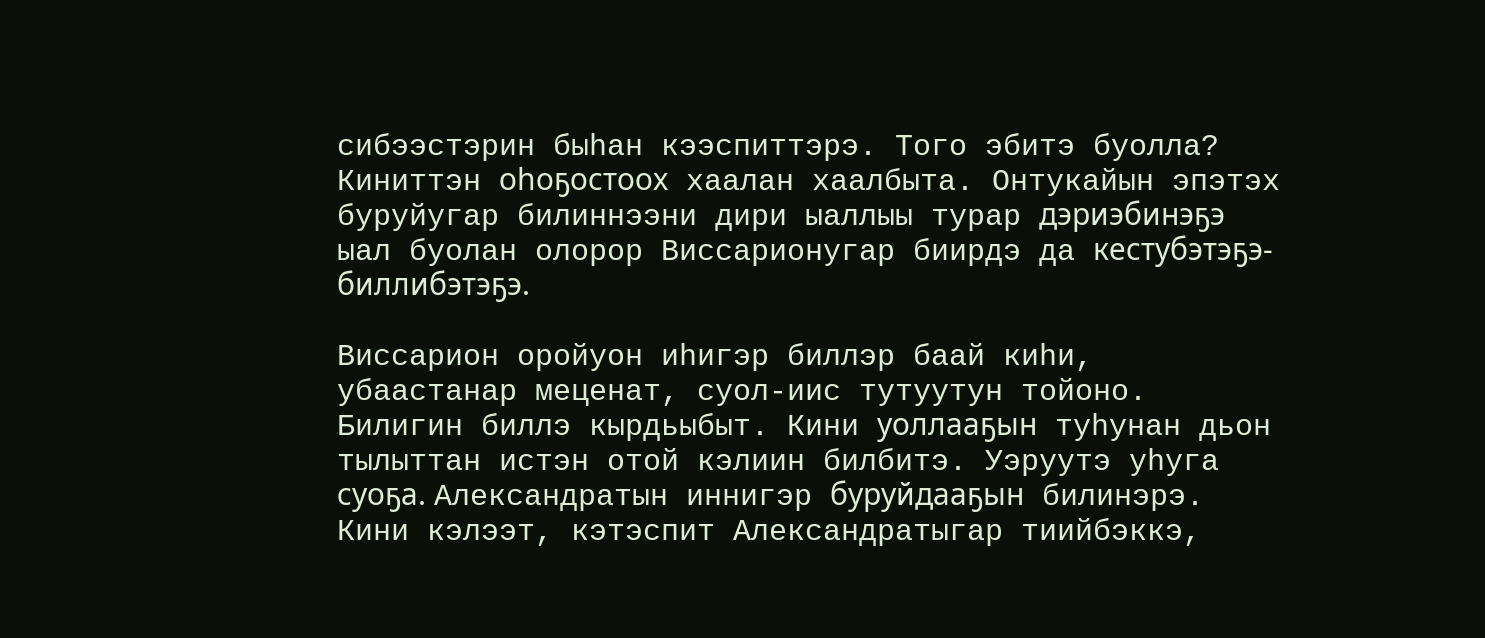сибээстэрин быһан кээспиттэрэ. Того эбитэ буолла? Киниттэн оһоҕостоох хаалан хаалбыта. Онтукайын эпэтэх буруйугар билиннээни дири ыаллыы турар дэриэбинэҕэ ыал буолан олорор Виссарионугар биирдэ да кестубэтэҕэ-биллибэтэҕэ.

Виссарион оройуон иһигэр биллэр баай киһи, убаастанар меценат, суол-иис тутуутун тойоно. Билигин биллэ кырдьыбыт. Кини уоллааҕын туһунан дьон тылыттан истэн отой кэлиин билбитэ. Уэруутэ уһуга суоҕа. Александратын иннигэр буруйдааҕын билинэрэ. Кини кэлээт, кэтэспит Александратыгар тиийбэккэ,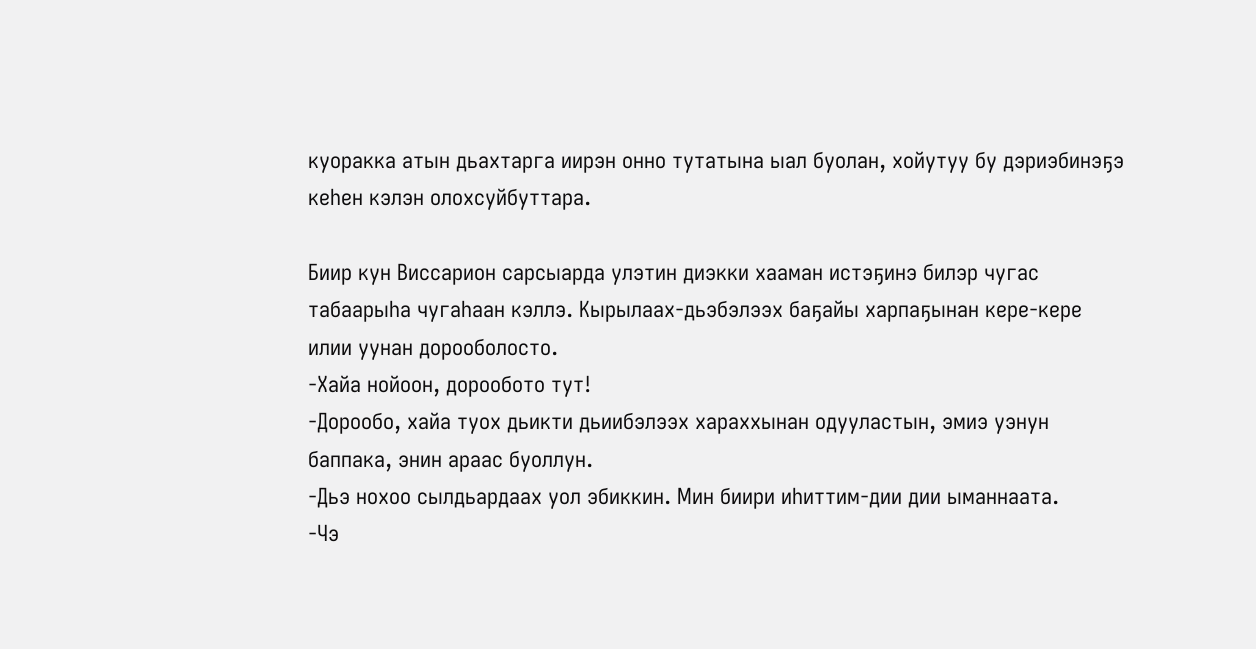куоракка атын дьахтарга иирэн онно тутатына ыал буолан, хойутуу бу дэриэбинэҕэ кеһен кэлэн олохсуйбуттара.

Биир кун Виссарион сарсыарда улэтин диэкки хааман истэҕинэ билэр чугас табаарыһа чугаһаан кэллэ. Кырылаах-дьэбэлээх баҕайы харпаҕынан кере-кере илии уунан дорооболосто.
-Хайа нойоон, дорообото тут!
-Дорообо, хайа туох дьикти дьиибэлээх хараххынан одууластын, эмиэ уэнун баппака, энин араас буоллун.
-Дьэ нохоо сылдьардаах уол эбиккин. Мин биири иһиттим-дии дии ыманнаата.
-Чэ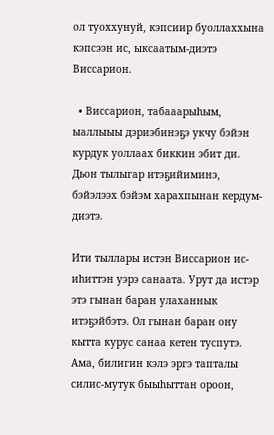ол туоххунуй, кэпсиир буоллаххына кэпсээн ис, ыксаатым-диэтэ Виссарион.

  • Виссарион, табааарыһым, ыаллыыы дэриэбинэҕэ укчу бэйэн курдук уоллаах биккин эбит ди. Дьон тылыгар итэҕийиминэ, бэйэлээх бэйэм харахпынан кердум-диэтэ.

Ити тыллары истэн Виссарион ис-иһиттэн уэрэ санаата. Урут да истэр этэ гынан баран улаханнык итэҕэйбэтэ. Ол гынан баран ону кытта курус санаа кетен туспутэ. Ама, билигин кэлэ эргэ тапталы силис-мутук быыһыттан ороон,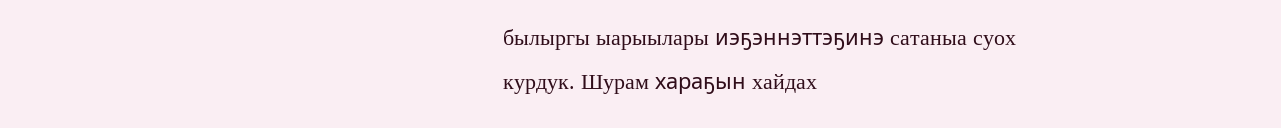былыргы ыарыылары иэҕэннэттэҕинэ сатаныа суох курдук. Шурам хараҕын хайдах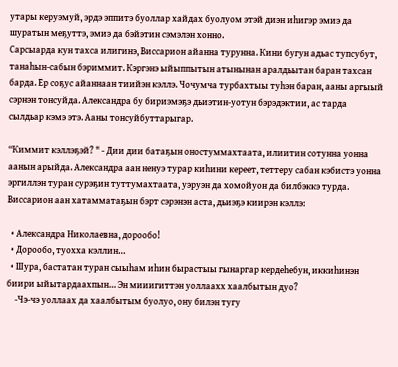утары керуэмуй, эрдэ эппитэ буоллар хайдах буолуом этэй диэн иһигэр эмиэ да шуратын меҕуттэ, эмиэ да бэйэтин сэмэлэн хонно.
Сарсыарда кун тахса илигинэ, Виссарион айанна турунна. Кини бугун адьас тупсубут, танаһын-сабын бэриммит. Кэргэнэ ыйыппытын атынынан аралдьытан баран тахсан барда. Ер соҕус айаннаан тиийэн кэллэ. Чочумча турбахтыы туһэн баран, ааны аргыый сэрнэн тонсуйда. Александра бу бириэмэҕэ дьиэтин-уотун бэрэдэктии, ас тарда сылдьар кэмэ этэ. Ааны тонсуйбуттарыгар.

“Киммит кэллэҕэй? " - Дии дии батаҕын оностуммахтаата, илиитин сотунна уонна аанын арыйда. Александра аан ненуэ турар киһини кереет, теттеру сабан кэбистэ уонна эргиллэн туран сурэҕин туттумахтаата, уэруэн да хомойуон да билбэккэ турда. Виссарион аан хатамматаҕын бэрт сэрэнэн аста, дьиэҕэ киирэн кэллэ:

  • Александра Николаевна, дорообо!
  • Дорообо, туохха кэллин…
  • Шура, бастатан туран сыыһам иһин бырастыы гынаргар кердеһебун, иккиһинэн биири ыйытардаахпын… Эн мииигиттэн уоллаахх хаалбытын дуо?
    -Чэ-чэ уоллаах да хаалбытым буолуо, ону билэн тугу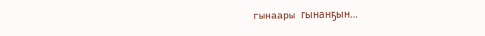гынаары гынанҕын…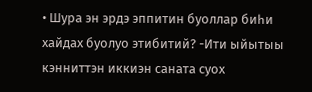• Шура эн эрдэ эппитин буоллар биһи хайдах буолуо этибитий? -Ити ыйытыы кэнниттэн иккиэн саната суох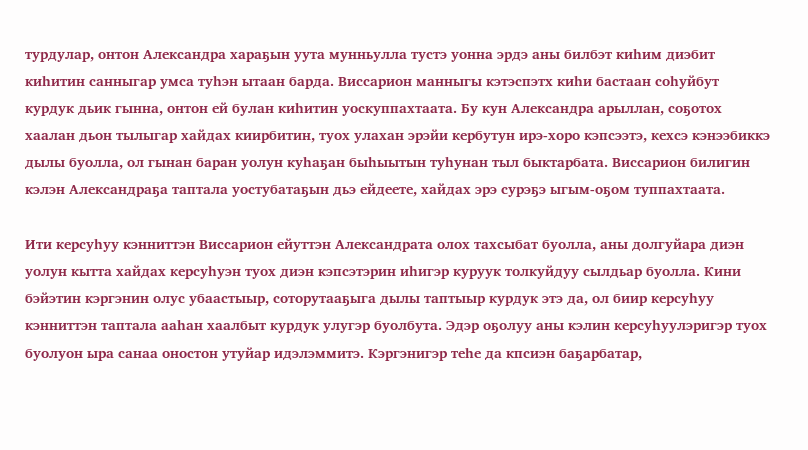турдулар, онтон Александра хараҕын уута мунньулла тустэ уонна эрдэ аны билбэт киһим диэбит киһитин санныгар умса туһэн ытаан барда. Виссарион манныгы кэтэспэтх киһи бастаан соһуйбут курдук дьик гынна, онтон ей булан киһитин уоскуппахтаата. Бу кун Александра арыллан, соҕотох хаалан дьон тылыгар хайдах киирбитин, туох улахан эрэйи кербутун ирэ-хоро кэпсээтэ, кехсэ кэнээбиккэ дылы буолла, ол гынан баран уолун куһаҕан быһыытын туһунан тыл быктарбата. Виссарион билигин кэлэн Александраҕа таптала уостубатаҕын дьэ ейдеете, хайдах эрэ сурэҕэ ыгым-оҕом туппахтаата.

Ити керсуһуу кэнниттэн Виссарион ейуттэн Александрата олох тахсыбат буолла, аны долгуйара диэн уолун кытта хайдах керсуһуэн туох диэн кэпсэтэрин иһигэр куруук толкуйдуу сылдьар буолла. Кини бэйэтин кэргэнин олус убаастыыр, соторутааҕыга дылы таптыыр курдук этэ да, ол биир керсуһуу кэнниттэн таптала ааһан хаалбыт курдук улугэр буолбута. Эдэр оҕолуу аны кэлин керсуһуулэригэр туох буолуон ыра санаа оностон утуйар идэлэммитэ. Кэргэнигэр теһе да кпсиэн баҕарбатар,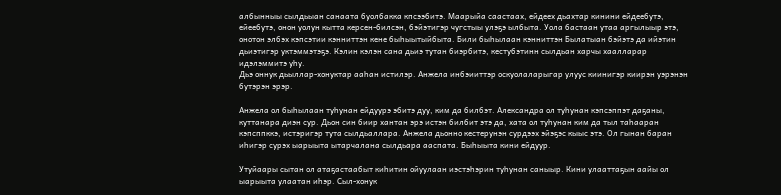албынныы сылдьыан санаата буолбакка кпсээбитэ. Маарыйа саастаах, ейдеех дьахтар кинини ейдеебутэ, ейеебутэ, онон уолун кытта керсен-билсэн, бэйэтигэр чугстыы улэҕэ ылбыта. Уола бастаан утаа аргылыыр этэ, онотон элбэх кэпсэтии кэнниттэн кене быһыытыйбыта. Били быһылаан кэнниттэн Былатыан бэйэтэ да ийэтин дьиэтигэр уктэммэтэҕэ. Кэлин кэлэн сана дьиэ тутан биэрбитэ, кестубэтинн сылдьан харчы хаалларар идэлэммитэ уһу.
Дьэ оннук дьыллар-хонуктар ааһан истилэр. Анжела инбэииттэр оскуолаларыгар улуус киинигэр киирэн уэрэнэн бутэрэн эрэр.

Анжела ол быһылаан туһунан ейдуурэ эбитэ дуу, ким да билбэт. Александра ол туһунан кэпсэппэт даҕаны, куттанара диэн сур. Дьон син биир хантан эрэ истэн билбит этэ да, хата ол туһунан ким да тыл таһааран кэпсппккэ, истэригэр тута сылдьаллара. Анжела дьонно кестерунэн сурдээх эйэҕэс кыыс этэ. Ол гынан баран иһигэр сурэх ыарыыта ытарчалана сылдьара ааспата. Быһыыта кини ейдуур.

Утуйаары сытан ол атаҕастаабыт киһитин ойуулаан иэстэһэрин туһунан саныыр. Кини улааттаҕын аайы ол ыарыыта улаатан иһэр. Сыл-хонук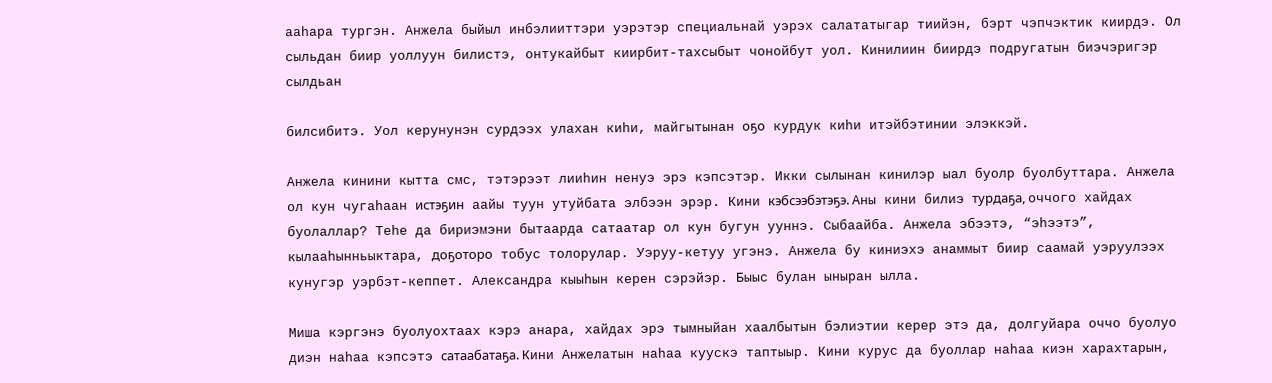ааһара тургэн. Анжела быйыл инбэлииттэри уэрэтэр специальнай уэрэх салататыгар тиийэн, бэрт чэпчэктик киирдэ. Ол сыльдан биир уоллуун билистэ, онтукайбыт киирбит-тахсыбыт чонойбут уол. Кинилиин биирдэ подругатын биэчэригэр сылдьан

билсибитэ. Уол керунунэн сурдээх улахан киһи, майгытынан оҕо курдук киһи итэйбэтинии элэккэй.

Анжела кинини кытта смс, тэтэрээт лииһин ненуэ эрэ кэпсэтэр. Икки сылынан кинилэр ыал буолр буолбуттара. Анжела ол кун чугаһаан истэҕин аайы туун утуйбата элбээн эрэр. Кини кэбсээбэтэҕэ. Аны кини билиэ турдаҕа, оччого хайдах буолаллар? Теһе да бириэмэни бытаарда сатаатар ол кун бугун ууннэ. Сыбаайба. Анжела эбээтэ, “эһээтэ”, кылааһынньыктара, доҕоторо тобус толорулар. Уэруу-кетуу угэнэ. Анжела бу киниэхэ анаммыт биир саамай уэруулээх кунугэр уэрбэт-кеппет. Александра кыыһын керен сэрэйэр. Быыс булан ыныран ылла.

Миша кэргэнэ буолуохтаах кэрэ анара, хайдах эрэ тымныйан хаалбытын бэлиэтии керер этэ да, долгуйара оччо буолуо диэн наһаа кэпсэтэ сатаабатаҕа. Кини Анжелатын наһаа куускэ таптыыр. Кини курус да буоллар наһаа киэн харахтарын,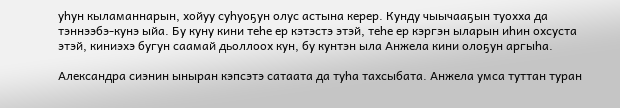уһун кыламаннарын, хойуу суһуоҕун олус астына керер. Кунду чыычааҕын туохха да тэннээбэ-кунэ ыйа. Бу куну кини теһе ер кэтэстэ этэй, теһе ер кэргэн ыларын иһин охсуста этэй, киниэхэ бугун саамай дьоллоох кун, бу кунтэн ыла Анжела кини олоҕун аргыһа.

Александра сиэнин ыныран кэпсэтэ сатаата да туһа тахсыбата. Анжела умса туттан туран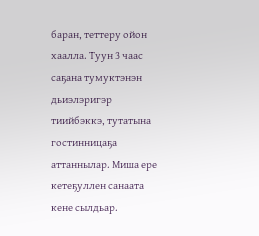баран, теттеру ойон хаалла. Туун 3 чаас саҕана тумуктэнэн дьиэлэригэр тиийбэккэ, тутатына гостинницаҕа аттаннылар. Миша ере кетеҕуллен санаата кене сылдьар.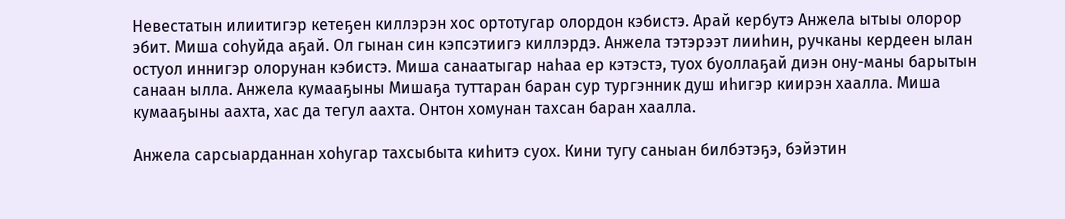Невестатын илиитигэр кетеҕен киллэрэн хос ортотугар олордон кэбистэ. Арай кербутэ Анжела ытыы олорор эбит. Миша соһуйда аҕай. Ол гынан син кэпсэтиигэ киллэрдэ. Анжела тэтэрээт лииһин, ручканы кердеен ылан остуол иннигэр олорунан кэбистэ. Миша санаатыгар наһаа ер кэтэстэ, туох буоллаҕай диэн ону-маны барытын санаан ылла. Анжела кумааҕыны Мишаҕа туттаран баран сур тургэнник душ иһигэр киирэн хаалла. Миша кумааҕыны аахта, хас да тегул аахта. Онтон хомунан тахсан баран хаалла.

Анжела сарсыарданнан хоһугар тахсыбыта киһитэ суох. Кини тугу саныан билбэтэҕэ, бэйэтин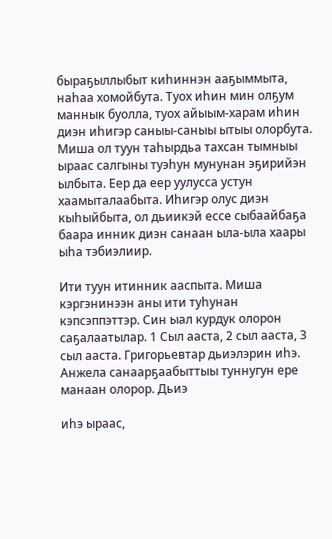быраҕыллыбыт киһиннэн ааҕыммыта, наһаа хомойбута. Туох иһин мин олҕум маннык буолла, туох айыым-харам иһин диэн иһигэр саныы-саныы ытыы олорбута. Миша ол туун таһырдьа тахсан тымныы ыраас салгыны туэһун мунунан эҕирийэн ылбыта. Еер да еер уулусса устун хаамыталаабыта. Иһигэр олус диэн кыһыйбыта, ол дьиикэй ессе сыбаайбаҕа баара инник диэн санаан ыла-ыла хаары ыһа тэбиэлиир.

Ити туун итинник ааспыта. Миша кэргэнинээн аны ити туһунан кэпсэппэттэр. Син ыал курдук олорон саҕалаатылар. 1 Сыл ааста, 2 сыл ааста, 3 сыл ааста. Григорьевтар дьиэлэрин иһэ. Анжела санаарҕаабыттыы туннугун ере манаан олорор. Дьиэ

иһэ ыраас,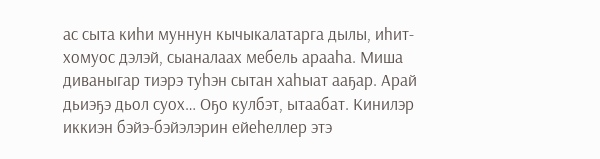ас сыта киһи муннун кычыкалатарга дылы, иһит-хомуос дэлэй, сыаналаах мебель арааһа. Миша диваныгар тиэрэ туһэн сытан хаһыат ааҕар. Арай дьиэҕэ дьол суох… Оҕо кулбэт, ытаабат. Кинилэр иккиэн бэйэ-бэйэлэрин ейеһеллер этэ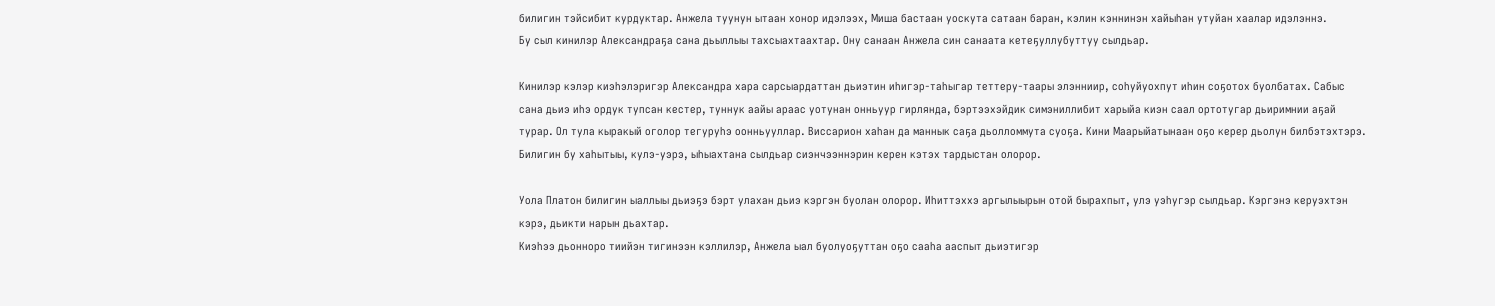билигин тэйсибит курдуктар. Анжела туунун ытаан хонор идэлээх, Миша бастаан уоскута сатаан баран, кэлин кэннинэн хайыһан утуйан хаалар идэлэннэ.
Бу сыл кинилэр Александраҕа сана дьыллыы тахсыахтаахтар. Ону санаан Анжела син санаата кетеҕуллубуттуу сылдьар.

Кинилэр кэлэр киэһэлэригэр Александра хара сарсыардаттан дьиэтин иһигэр-таһыгар теттеру-таары элэнниир, соһуйуохпут иһин соҕотох буолбатах. Сабыс сана дьиэ иһэ ордук тупсан кестер, туннук аайы араас уотунан онньуур гирлянда, бэртээхэйдик симэниллибит харыйа киэн саал ортотугар дьиримнии аҕай турар. Ол тула кыракый оголор тегуруһэ оонньууллар. Виссарион хаһан да маннык саҕа дьолломмута суоҕа. Кини Маарыйатынаан оҕо керер дьолун билбэтэхтэрэ. Билигин бу хаһытыы, кулэ-уэрэ, ыһыахтана сылдьар сиэнчээннэрин керен кэтэх тардыстан олорор.

Уола Платон билигин ыаллыы дьиэҕэ бэрт улахан дьиэ кэргэн буолан олорор. Иһиттэххэ аргылыырын отой бырахпыт, улэ уэһугэр сылдьар. Кэргэнэ керуэхтэн кэрэ, дьикти нарын дьахтар.
Киэһээ дьонноро тиийэн тигинээн кэллилэр, Анжела ыал буолуоҕуттан оҕо сааһа ааспыт дьиэтигэр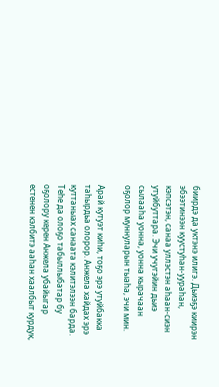биирдэ да уктэнэ илигэ. Дьиэҕэ киирэн эбээтинээн куустуһан-уураһан, кэпсэтэн, санаа уллэстэн аһаан-сиэн утуйбуттара. Эчи учугэйин дьиэ сылааһа уонна, уонна кырачаан оҕолор муннуларын тыаһа, эчи мин.

Арай кутуэт киһи, тоҕо эрэ утуйбакка таһырдьа олорор. Анжела хайдах эрэ куттаныах санаата кэлитэлээн барда. Теһе да олоҕо табыллыбатар бу оҕолору керен Анжела убайыгар естенен кэлбитэ ааһан хаалбыт курдук,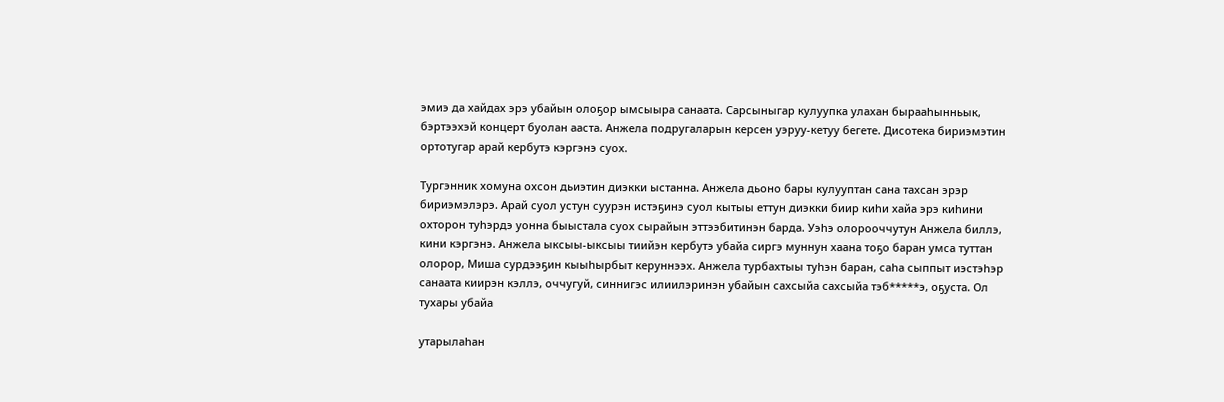эмиэ да хайдах эрэ убайын олоҕор ымсыыра санаата. Сарсыныгар кулуупка улахан бырааһынньык, бэртээхэй концерт буолан ааста. Анжела подругаларын керсен уэруу-кетуу бегете. Дисотека бириэмэтин ортотугар арай кербутэ кэргэнэ суох.

Тургэнник хомуна охсон дьиэтин диэкки ыстанна. Анжела дьоно бары кулууптан сана тахсан эрэр бириэмэлэрэ. Арай суол устун суурэн истэҕинэ суол кытыы еттун диэкки биир киһи хайа эрэ киһини охторон туһэрдэ уонна быыстала суох сырайын эттээбитинэн барда. Уэһэ олорооччутун Анжела биллэ, кини кэргэнэ. Анжела ыксыы-ыксыы тиийэн кербутэ убайа сиргэ муннун хаана тоҕо баран умса туттан олорор, Миша сурдээҕин кыыһырбыт керуннээх. Анжела турбахтыы туһэн баран, саһа сыппыт иэстэһэр санаата киирэн кэллэ, оччугуй, синнигэс илиилэринэн убайын сахсыйа сахсыйа тэб*****э, оҕуста. Ол тухары убайа

утарылаһан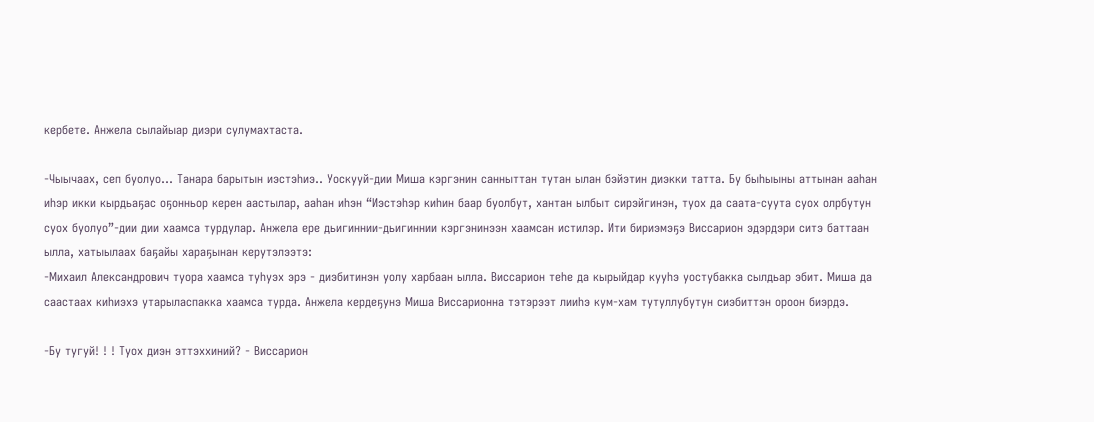кербете. Анжела сылайыар диэри сулумахтаста.

-Чыычаах, сеп буолуо… Танара барытын иэстэһиэ.. Уоскууй-дии Миша кэргэнин санныттан тутан ылан бэйэтин диэкки татта. Бу быһыыны аттынан ааһан иһэр икки кырдьаҕас оҕонньор керен аастылар, ааһан иһэн “Иэстэһэр киһин баар буолбут, хантан ылбыт сирэйгинэн, туох да саата-суута суох олрбутун суох буолуо”-дии дии хаамса турдулар. Анжела ере дьигиннии-дьигиннии кэргэнинээн хаамсан истилэр. Ити бириэмэҕэ Виссарион эдэрдэри ситэ баттаан ылла, хатыылаах баҕайы хараҕынан керутэлээтэ:
-Михаил Александрович туора хаамса туһуэх эрэ - диэбитинэн уолу харбаан ылла. Виссарион теһе да кырыйдар кууһэ уостубакка сылдьар эбит. Миша да саастаах киһиэхэ утарыласпакка хаамса турда. Анжела кердеҕунэ Миша Виссарионна тэтэрээт лииһэ кум-хам тутуллубутун сиэбиттэн ороон биэрдэ.

-Бу тугуй! ! ! Туох диэн эттэххиний? - Виссарион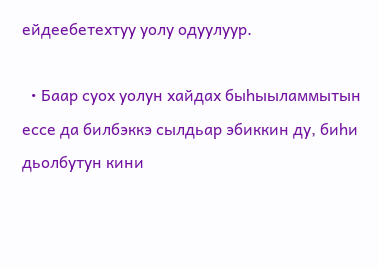ейдеебетехтуу уолу одуулуур.

  • Баар суох уолун хайдах быһыыламмытын ессе да билбэккэ сылдьар эбиккин ду, биһи дьолбутун кини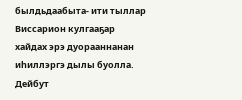былдьдаабыта- ити тыллар Виссарион кулгааҕар хайдах эрэ дуорааннанан иһиллэргэ дылы буолла. Дейбут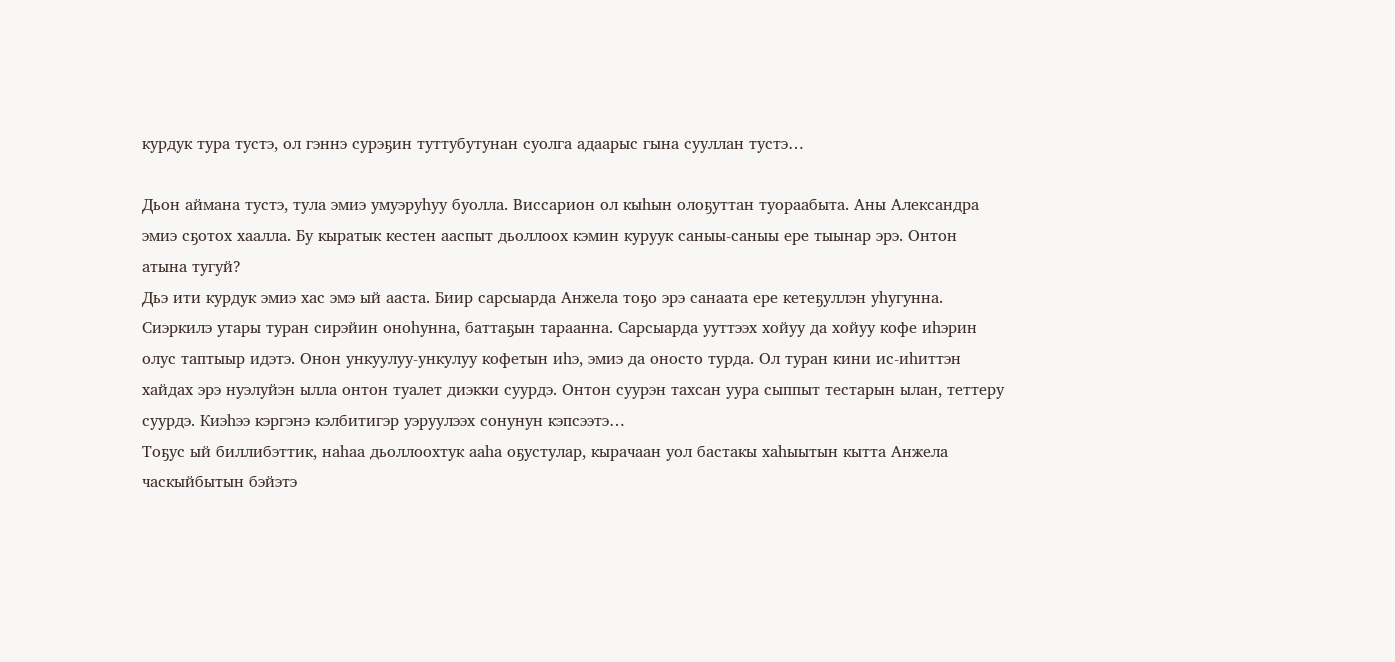курдук тура тустэ, ол гэннэ сурэҕин туттубутунан суолга адаарыс гына сууллан тустэ…

Дьон аймана тустэ, тула эмиэ умуэруһуу буолла. Виссарион ол кыһын олоҕуттан туораабыта. Аны Александра эмиэ сҕотох хаалла. Бу кыратык кестен ааспыт дьоллоох кэмин куруук саныы-саныы ере тыынар эрэ. Онтон атына тугуй?
Дьэ ити курдук эмиэ хас эмэ ый ааста. Биир сарсыарда Анжела тоҕо эрэ санаата ере кетеҕуллэн уһугунна. Сиэркилэ утары туран сирэйин оноһунна, баттаҕын тараанна. Сарсыарда ууттээх хойуу да хойуу кофе иһэрин олус таптыыр идэтэ. Онон ункуулуу-ункулуу кофетын иһэ, эмиэ да оносто турда. Ол туран кини ис-иһиттэн хайдах эрэ нуэлуйэн ылла онтон туалет диэкки суурдэ. Онтон суурэн тахсан уура сыппыт тестарын ылан, теттеру суурдэ. Киэһээ кэргэнэ кэлбитигэр уэруулээх сонунун кэпсээтэ…
Тоҕус ый биллибэттик, наһаа дьоллоохтук ааһа оҕустулар, кырачаан уол бастакы хаһыытын кытта Анжела часкыйбытын бэйэтэ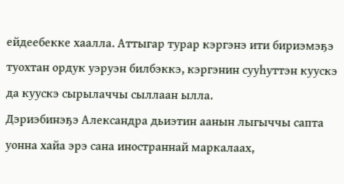ейдеебекке хаалла. Аттыгар турар кэргэнэ ити бириэмэҕэ туохтан ордук уэруэн билбэккэ, кэргэнин сууһуттэн куускэ да куускэ сырылаччы сыллаан ылла.
Дэриэбинэҕэ Александра дьиэтин аанын лыгыччы сапта уонна хайа эрэ сана иностраннай маркалаах,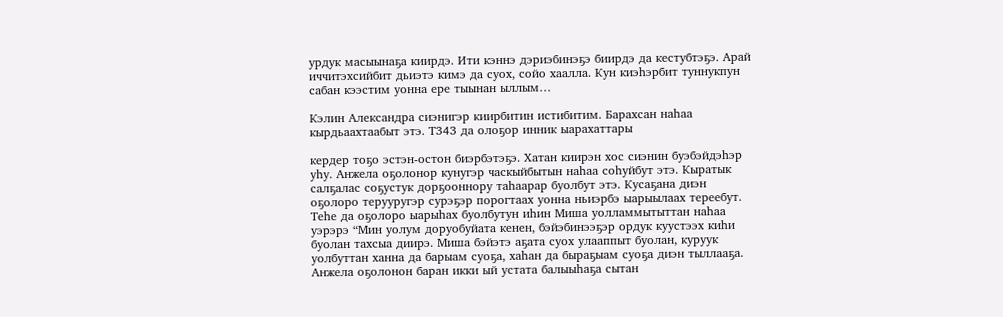урдук масыынаҕа киирдэ. Ити кэннэ дэриэбинэҕэ биирдэ да кестубтэҕэ. Арай иччитэхсийбит дьиэтэ кимэ да суох, сойо хаалла. Кун киэһэрбит туннукпун сабан кээстим уонна ере тыынан ыллым…

Кэлин Александра сиэнигэр киирбитин истибитим. Барахсан наһаа кырдьаахтаабыт этэ. Т343 да олоҕор инник ыарахаттары

кердер тоҕо эстэн-остон биэрбэтэҕэ. Хатан киирэн хос сиэнин буэбэйдэһэр уһу. Анжела оҕолонор кунугэр часкыйбытын наһаа соһуйбут этэ. Кыратык салҕалас соҕустук дорҕооннору таһаарар буолбут этэ. Кусаҕана диэн оҕолоро терууругэр сурэҕэр порогтаах уонна ньиэрбэ ыарыылаах тереебут. Теһе да оҕолоро ыарыһах буолбутун иһин Миша уолламмытыттан наһаа уэрэрэ “Мин уолум доруобуйата кенен, бэйэбинээҕэр ордук куустээх киһи буолан тахсыа диирэ. Миша бэйэтэ аҕата суох улааппыт буолан, куруук уолбуттан ханна да барыам суоҕа, хаһан да быраҕыам суоҕа диэн тыллааҕа. Анжела оҕолонон баран икки ый устата балыыһаҕа сытан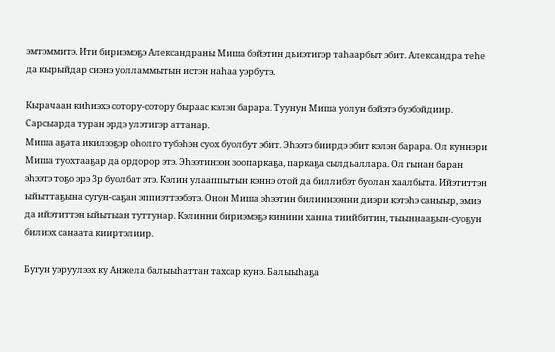эмтэммитэ. Ити бириэмэҕэ Александраны Миша бэйэтин дьиэтигэр таһаарбыт эбит. Александра теһе да кырыйдар сиэнэ уолламмытын истэн наһаа уэрбутэ.

Кырачаан киһиэхэ сотору-сотору быраас кэлэн барара. Туунун Миша уолун бэйэтэ буэбэйдиир. Сарсыарда туран эрдэ улэтигэр аттанар.
Миша аҕата икилээҕэр оһолго тубэһэн суох буолбут эбит. Эһээтэ биирдэ эбит кэлэн барара. Ол куннэри Миша туохтааҕар да ордорор этэ. Эһээтинээн зоопаркаҕа, паркаҕа сылдьаллара. Ол гынан баран эһээтэ тоҕо эрэ 3р буолбат этэ. Кэлин улааппытын кэннэ отой да биллибэт буолан хаалбыта. Ийэтиттэн ыйыттаҕына сугун-саҕан эппиэттээбэтэ. Онон Миша эһээтин билиннээнни диэри кэтэһэ саныыр, эмиэ да ийэтиттэн ыйытыан туттунар. Кэлинни бириэмэҕэ кинини ханна тиийбитин, тыыннааҕын-суоҕун билиэх санаата кииртэлиир.

Бугун уэруулээх ку Анжела балыыһаттан тахсар кунэ. Балыыһаҕа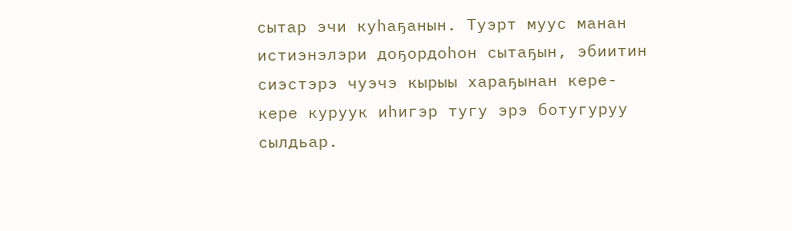сытар эчи куһаҕанын. Туэрт муус манан истиэнэлэри доҕордоһон сытаҕын, эбиитин сиэстэрэ чуэчэ кырыы хараҕынан кере-кере куруук иһигэр тугу эрэ ботугуруу сылдьар.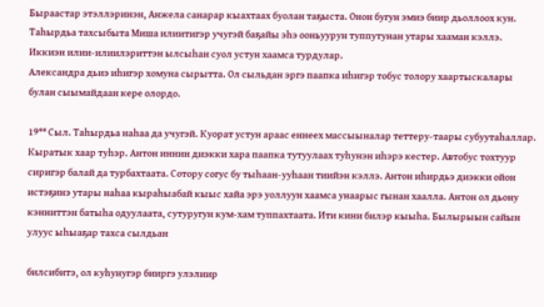Быраастар этэллэринэн, Анжела санарар кыахтаах буолан таҕыста. Онон бугун эмиэ биир дьоллоох кун.
Таһырдьа тахсыбыта Миша илиитигэр учугэй баҕайы эһэ ооньуурун туппутунан утары хааман кэллэ. Иккиэн илии-илиилэриттэн ылсыһан суол устун хаамса турдулар.
Александра дьиэ иһигэр хомуна сырытта. Ол сыльдан эргэ паапка иһигэр тобус толору хаартыскалары булан сыымайдаан кере олордо.

19** Сыл. Таһырдьа наһаа да учугэй. Куорат устун араас еннеех массыыналар теттеру-таары субуутаһаллар. Кыратык хаар туһэр. Антон иннин диэкки хара паапка тутуулаах туһунэн иһэрэ кестер. Автобус тохтуур сиригэр балай да турбахтаата. Сотору согус бу тыһаан-ууһаан тиийэн кэллэ. Антон иһирдьэ диэкки ойон истэҕинэ утары наһаа кыраһыабай кыыс хайа эрэ уоллуун хаамса унаарыс гынан хаалла. Антон ол дьону кэнниттэн батыһа одуулаата, сутуругун кум-хам туппахтаата. Ити кини билэр кыыһа. Былырыын сайын улуус ыһыаҕар тахса сылдьан

билсибитэ, ол куһунугэр бииргэ улэлиир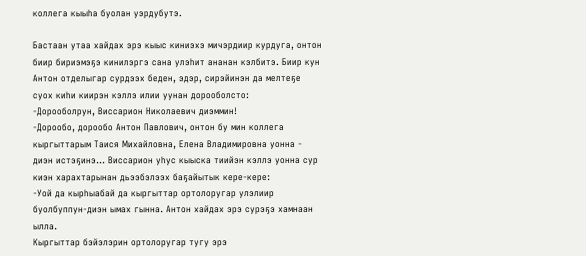коллега кыыһа буолан уэрдубутэ.

Бастаан утаа хайдах эрэ кыыс киниэхэ мичэрдиир курдуга, онтон биир бириэмэҕэ кинилэргэ сана улэһит ананан кэлбитэ. Биир кун Антон отделыгар сурдээх беден, эдэр, сирэйинэн да мелтеҕе суох киһи киирэн кэллэ илии уунан дорооболсто:
-Дорооболрун, Виссарион Николаевич диэммин!
-Дорообо, дорообо Антон Павлович, онтон бу мин коллега кыргыттарым Таися Михайловна, Елена Владимировна уонна - диэн истэҕинэ… Виссарион уһус кыыска тиийэн кэллэ уонна сур киэн харахтарынан дьээбэлээх баҕайытык кере-кере:
-Уой да кырһыабай да кыргыттар ортолоругар улэлиир буолбуппун-диэн ымах гынна. Антон хайдах эрэ сурэҕэ хамнаан ылла.
Кыргыттар бэйэлэрин ортолоругар тугу эрэ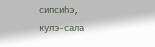сипсиһэ, кулэ-сала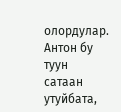олордулар. Антон бу туун сатаан утуйбата,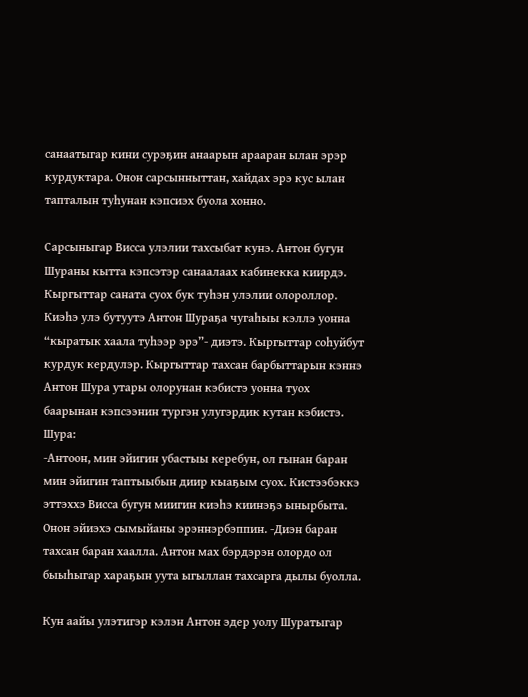санаатыгар кини сурэҕин анаарын арааран ылан эрэр курдуктара. Онон сарсынныттан, хайдах эрэ кус ылан тапталын туһунан кэпсиэх буола хонно.

Сарсыныгар Висса улэлии тахсыбат кунэ. Антон бугун Шураны кытта кэпсэтэр санаалаах кабинекка киирдэ. Кыргыттар саната суох бук туһэн улэлии олороллор. Киэһэ улэ бутуутэ Антон Шураҕа чугаһыы кэллэ уонна “кыратык хаала туһээр эрэ”- диэтэ. Кыргыттар соһуйбут курдук кердулэр. Кыргыттар тахсан барбыттарын кэннэ Антон Шура утары олорунан кэбистэ уонна туох баарынан кэпсээнин тургэн улугэрдик кутан кэбистэ. Шура:
-Антоон, мин эйигин убастыы керебун, ол гынан баран мин эйигин таптыыбын диир кыаҕым суох. Кистээбэккэ эттэххэ Висса бугун миигин киэһэ киинэҕэ ынырбыта. Онон эйиэхэ сымыйаны эрэннэрбэппин. -Диэн баран тахсан баран хаалла. Антон мах бэрдэрэн олордо ол быыһыгар хараҕын уута ыгыллан тахсарга дылы буолла.

Кун аайы улэтигэр кэлэн Антон эдер уолу Шуратыгар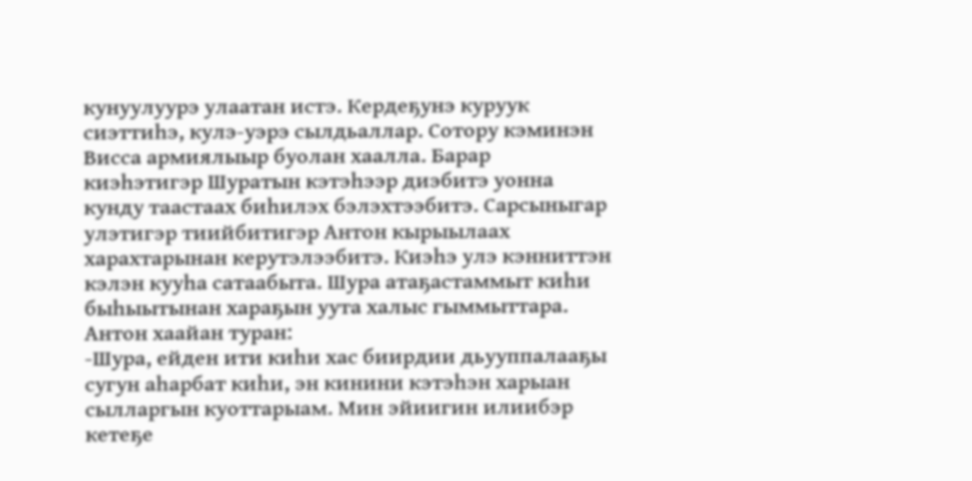кунуулуурэ улаатан истэ. Кердеҕунэ куруук сиэттиһэ, кулэ-уэрэ сылдьаллар. Сотору кэминэн Висса армиялыыр буолан хаалла. Барар киэһэтигэр Шуратын кэтэһээр диэбитэ уонна кунду таастаах биһилэх бэлэхтээбитэ. Сарсыныгар улэтигэр тиийбитигэр Антон кырыылаах харахтарынан керутэлээбитэ. Киэһэ улэ кэнниттэн кэлэн кууһа сатаабыта. Шура атаҕастаммыт киһи быһыытынан хараҕын уута халыс гыммыттара. Антон хаайан туран:
-Шура, ейден ити киһи хас биирдии дьууппалааҕы сугун аһарбат киһи, эн кинини кэтэһэн харыан сылларгын куоттарыам. Мин эйиигин илиибэр кетеҕе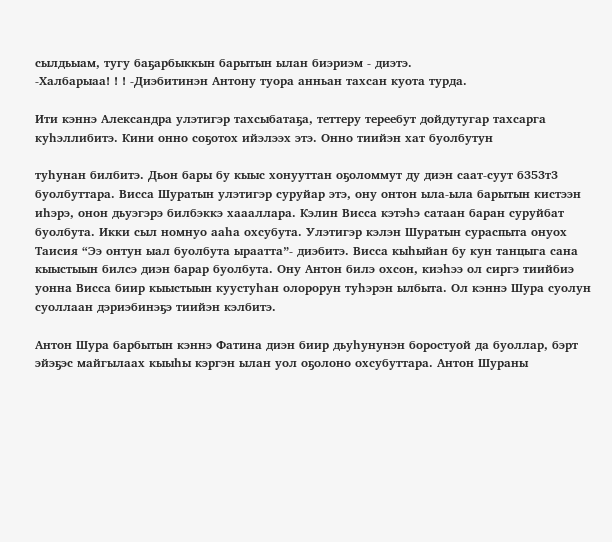сылдьыам, тугу баҕарбыккын барытын ылан биэриэм - диэтэ.
-Халбарыаа! ! ! -Диэбитинэн Антону туора анньан тахсан куота турда.

Ити кэннэ Александра улэтигэр тахсыбатаҕа, теттеру тереебут дойдутугар тахсарга куһэллибитэ. Кини онно соҕотох ийэлээх этэ. Онно тиийэн хат буолбутун

туһунан билбитэ. Дьон бары бу кыыс хонууттан оҕоломмут ду диэн саат-суут б353т3 буолбуттара. Висса Шуратын улэтигэр суруйар этэ, ону онтон ыла-ыла барытын кистээн иһэрэ, онон дьуэгэрэ билбэккэ хаааллара. Кэлин Висса кэтэһэ сатаан баран суруйбат буолбута. Икки сыл номнуо ааһа охсубута. Улэтигэр кэлэн Шуратын сураспыта онуох Таисия “Ээ онтун ыал буолбута ыраатта”- диэбитэ. Висса кыһыйан бу кун танцыга сана кыыстыын билсэ диэн барар буолбута. Ону Антон билэ охсон, киэһээ ол сиргэ тиийбиэ уонна Висса биир кыыстыын куустуһан олорорун туһэрэн ылбыта. Ол кэннэ Шура суолун суоллаан дэриэбинэҕэ тиийэн кэлбитэ.

Антон Шура барбытын кэннэ Фатина диэн биир дьуһунунэн боростуой да буоллар, бэрт эйэҕэс майгылаах кыыһы кэргэн ылан уол оҕолоно охсубуттара. Антон Шураны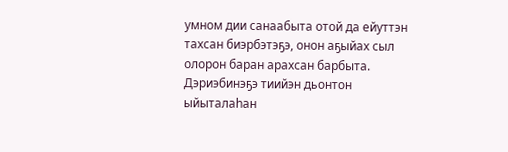умном дии санаабыта отой да ейуттэн тахсан биэрбэтэҕэ, онон аҕыйах сыл олорон баран арахсан барбыта.
Дэриэбинэҕэ тиийэн дьонтон ыйыталаһан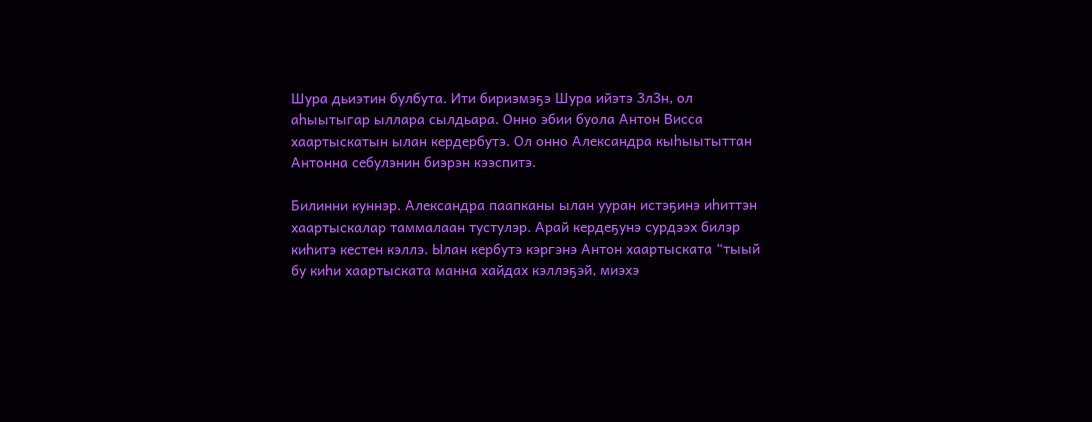Шура дьиэтин булбута. Ити бириэмэҕэ Шура ийэтэ 3л3н, ол аһыытыгар ыллара сылдьара. Онно эбии буола Антон Висса хаартыскатын ылан кердербутэ. Ол онно Александра кыһыытыттан Антонна себулэнин биэрэн кээспитэ.

Билинни куннэр. Александра паапканы ылан ууран истэҕинэ иһиттэн хаартыскалар таммалаан тустулэр. Арай кердеҕунэ сурдээх билэр киһитэ кестен кэллэ. Ылан кербутэ кэргэнэ Антон хаартыската “тыый бу киһи хаартыската манна хайдах кэллэҕэй, миэхэ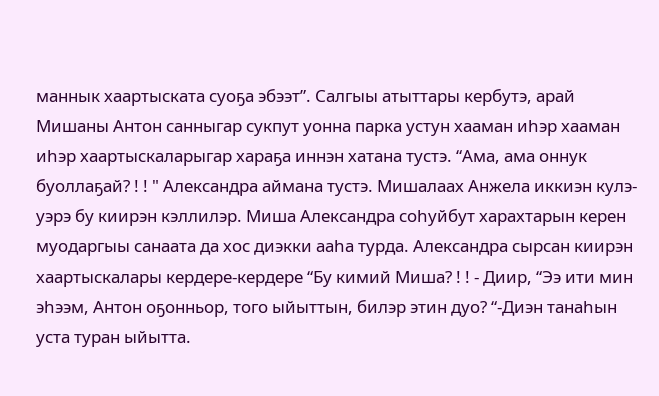маннык хаартыската суоҕа эбээт”. Салгыы атыттары кербутэ, арай Мишаны Антон санныгар сукпут уонна парка устун хааман иһэр хааман иһэр хаартыскаларыгар хараҕа иннэн хатана тустэ. “Ама, ама оннук буоллаҕай? ! ! " Александра аймана тустэ. Мишалаах Анжела иккиэн кулэ-уэрэ бу киирэн кэллилэр. Миша Александра соһуйбут харахтарын керен муодаргыы санаата да хос диэкки ааһа турда. Александра сырсан киирэн хаартыскалары кердере-кердере “Бу кимий Миша? ! ! - Диир, “Ээ ити мин эһээм, Антон оҕонньор, того ыйыттын, билэр этин дуо? “-Диэн танаһын уста туран ыйытта.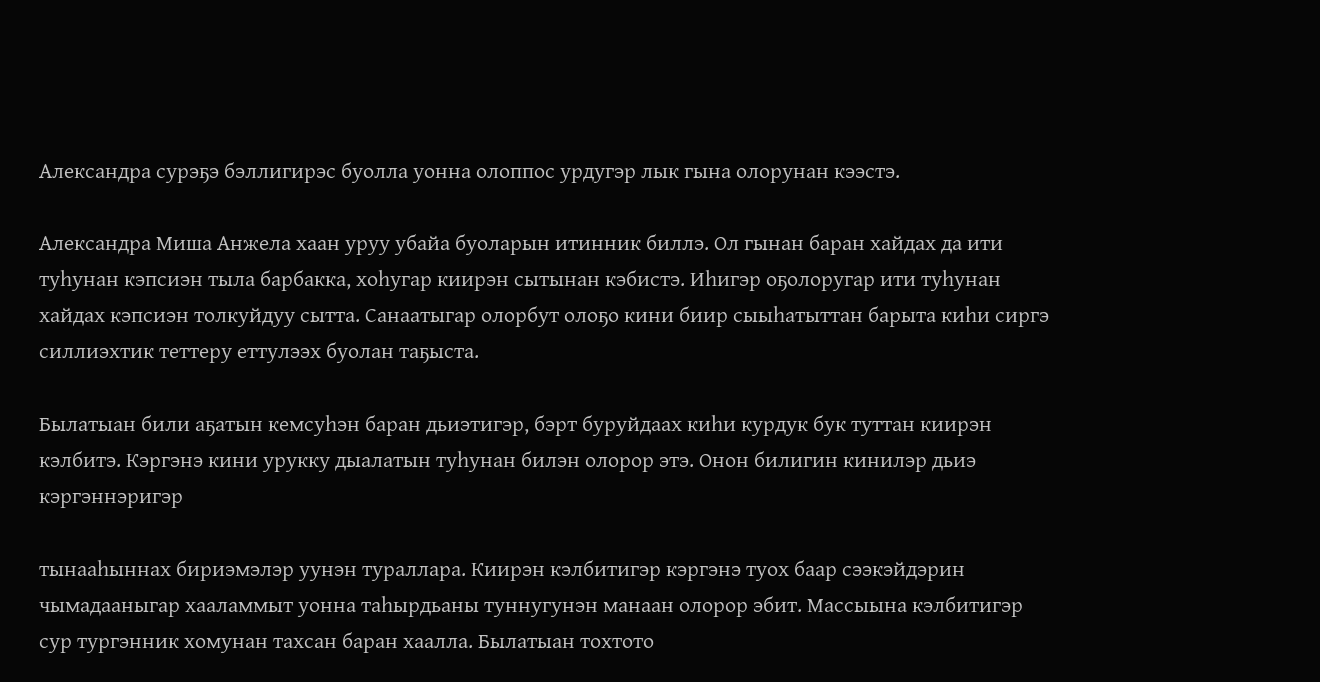Александра сурэҕэ бэллигирэс буолла уонна олоппос урдугэр лык гына олорунан кээстэ.

Александра Миша Анжела хаан уруу убайа буоларын итинник биллэ. Ол гынан баран хайдах да ити туһунан кэпсиэн тыла барбакка, хоһугар киирэн сытынан кэбистэ. Иһигэр оҕолоругар ити туһунан хайдах кэпсиэн толкуйдуу сытта. Санаатыгар олорбут олоҕо кини биир сыыһатыттан барыта киһи сиргэ силлиэхтик теттеру еттулээх буолан таҕыста.

Былатыан били аҕатын кемсуһэн баран дьиэтигэр, бэрт буруйдаах киһи курдук бук туттан киирэн кэлбитэ. Кэргэнэ кини урукку дыалатын туһунан билэн олорор этэ. Онон билигин кинилэр дьиэ кэргэннэригэр

тынааһыннах бириэмэлэр уунэн тураллара. Киирэн кэлбитигэр кэргэнэ туох баар сээкэйдэрин чымадааныгар хааламмыт уонна таһырдьаны туннугунэн манаан олорор эбит. Массыына кэлбитигэр сур тургэнник хомунан тахсан баран хаалла. Былатыан тохтото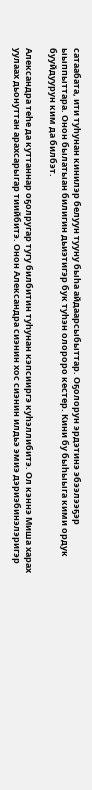сатаабата, ити туһунан кинилэр белуун тууну быһа айдаарсыбыттар. Оҕолорун эрдэтинэ эбээлээҕэр ыыппыттара. Онон былатыан билигин дьиэтигэр бук туһэн олороро кестер. Кини бу быһыыга кими ордук бууйдуурун ким да билбэт.

Александра теһе да куттаннар оҕолругар тугу билбитин туһунан кэпсииргэ куһэллибитэ. Ол кэннэ Миша харах уулаах дьонуттан арахсарыгар тиийбитэ. Онон Александра сиэнин хос сиэнин илдьэ эмиэ дэриэбинэлэригэр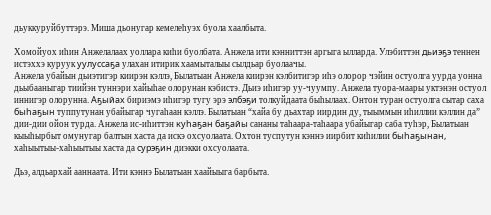дьуккуруйбуттэрэ. Миша дьонугар кемелеһуэх буола хаалбыта.

Хомойуох иһин Анжелалаах уоллара киһи буолбата. Анжела ити кэнниттэн аргыга ылларда. Улэбиттэн дьиэҕэ теннен истэххэ куруук уулуссаҕа улахан итирик хаамыталыы сылдьар буолаачы.
Анжела убайын дьиэтигэр киирэн кэллэ, Былатыан Анжела киирэн кэлбитигэр иһэ олорор чэйин остуолга уурда уонна дьыбааныгар тиийэн туннэри хайыһае олорунан кэбистэ. Дьиэ иһигэр уу-чуумпу. Анжела туора-маары уктэнэн остуол иннигэр олорунна. Аҕыйах бириэмэ иһигэр тугу эрэ элбэҕи толкуйдаата быһылаах. Онтон туран остуолга сытар саха быһаҕын туппутунан убайыгар чугаһаан кэллэ. Былатыан “хайа бу дьахтар иирдин ду, тыыммын иһиллии кэллин да” дии-дии ойон турда. Анжела ис-иһиттэн куһаҕан баҕайы сананы таһаара-таһаара убайыгар саба туһэр, Былатыан кыыһырбыт омунугар балтын хаста да искэ охсуолаата. Охтон туспутун кэннэ иирбит киһилии быһаҕынан, хаһыытыы-хаһыытыы хаста да сурэҕин диэкки охсуолаата.

Дьэ, алдьархай ааннаата. Ити кэннэ Былатыан хаайыыга барбыта.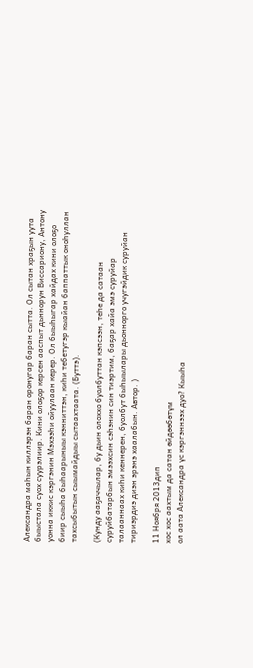Александра маһын киллэрэн баран оронугар баран сытта. Ол сытан храҕын уута быыстала суох суурэлиир. Кини олоҕор керсен ааспыт дьннорун Виссариону, Антону уонна иккис кэргэнин Мэхээһи ойуулаан керер. Ол быыһыгар хайдах кини олоҕо биир сыыһа быһаарыныы кэнниттэн, киһи тебетугэр кыайан баппаттык оноһуллан тахсыбытын сыымайдыы сытаахтаата. (Буттэ).

(Кунду ааҕаччылар, бу дьин олоххо буолбуттан кэпсээн, теһе да сатаан суруйбатарбын эмээхсин сэһэнин син тиэртим, баҕар хайа эмэ суруйар талааннаах киһи кеннерен, буолбут быһыылары дьоннорго учугэйдик суруйан тириэрдиэ диэн эрэнэ хаалабын. Автор. )

11 Ноября 2013дип
хос хос аахтым да сатан өйдөөбөтүм
ол аата Александра үс кэргэннээх дуо? Кыыһа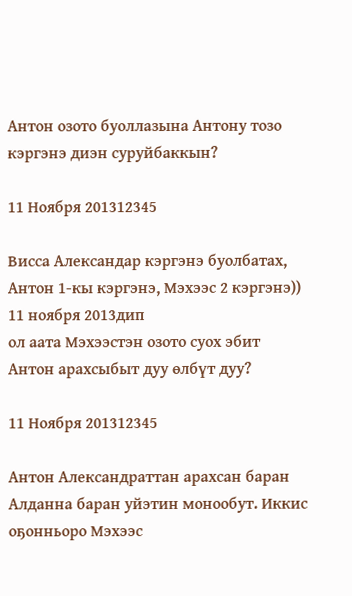Антон озото буоллазына Антону тозо кэргэнэ диэн суруйбаккын?

11 Ноября 201312345

Висса Александар кэргэнэ буолбатах, Антон 1-кы кэргэнэ, Мэхээс 2 кэргэнэ))
11 ноября 2013дип
ол аата Мэхээстэн озото суох эбит
Антон арахсыбыт дуу өлбүт дуу?

11 Ноября 201312345

Антон Александраттан арахсан баран Алданна баран уйэтин монообут. Иккис оҕонньоро Мэхээс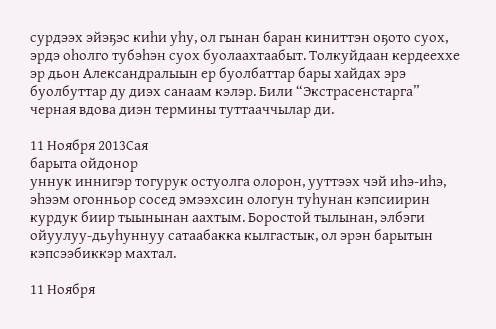сурдээх эйэҕэс киһи уһу, ол гынан баран киниттэн оҕото суох, эрдэ оһолго тубэһэн суох буолаахтаабыт. Толкуйдаан кердееххе эр дьон Александралыын ер буолбаттар бары хайдах эрэ буолбуттар ду диэх санаам кэлэр. Били “Экстрасенстарга” черная вдова диэн термины туттааччылар ди.

11 Ноября 2013Сая
барыта ойдонор
уннук иннигэр тогурук остуолга олорон, ууттээх чэй иһэ-иһэ, эһээм огонньор сосед эмээхсин ологун туһунан кэпсиирин курдук биир тыынынан аахтым. Боростой тылынан, элбэги ойуулуу-дьуһуннуу сатаабакка кылгастык, ол эрэн барытын кэпсээбиккэр махтал.

11 Ноября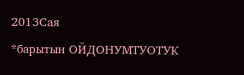2013Сая
*барытын ОЙДОНУМТУОТУК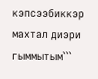кэпсээбиккэр махтал диэри гыммытым```